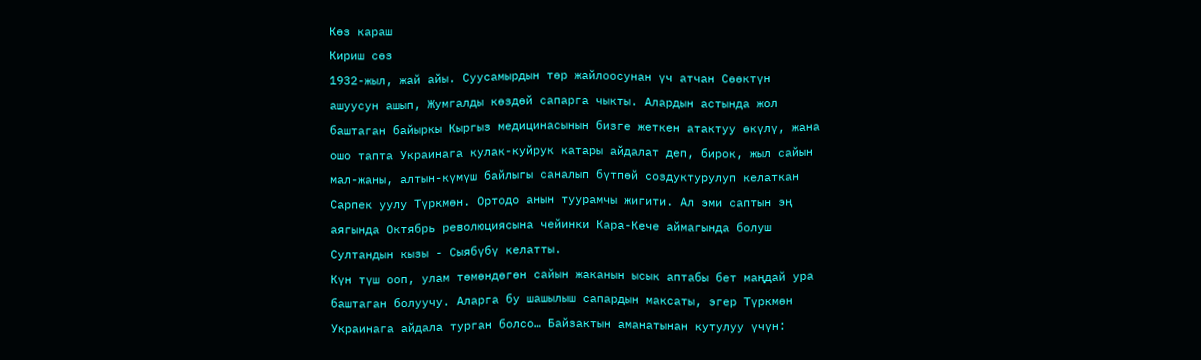Көз караш
Кириш сөз
1932-жыл, жай айы. Суусамырдын төр жайлоосунан үч атчан Сөөктүн ашуусун ашып, Жумгалды көздөй сапарга чыкты. Алардын астында жол баштаган байыркы Кыргыз медицинасынын бизге жеткен атактуу өкүлү, жана ошо тапта Украинага кулак-куйрук катары айдалат деп, бирок, жыл сайын мал-жаны, алтын-күмүш байлыгы саналып бүтпөй создуктурулуп келаткан Сарпек уулу Түркмөн. Ортодо анын туурамчы жигити. Ал эми саптын эң аягында Октябрь революциясына чейинки Кара-Кече аймагында болуш Султандын кызы - Сыябүбү келатты.
Күн түш ооп, улам төмөндөгөн сайын жаканын ысык аптабы бет маңдай ура баштаган болуучу. Аларга бу шашылыш сапардын максаты, эгер Түркмөн Украинага айдала турган болсо… Байзактын аманатынан кутулуу үчүн: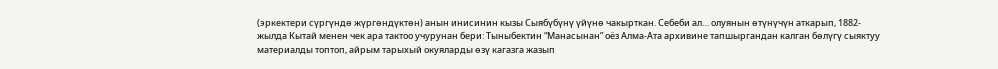(эркектери сүргүндө жүргөндүктөн) анын инисинин кызы Сыябүбүнү үйүнө чакырткан. Себеби ал… олуянын өтүнүчүн аткарып, 1882-жылда Кытай менен чек ара тактоо учурунан бери: Тыныбектин “Манасынан” оёз Алма-Ата архивине тапшыргандан калган бөлүгү сыяктуу материалды топтоп, айрым тарыхый окуяларды өзү кагазга жазып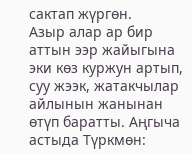сактап жүргөн.
Азыр алар ар бир аттын ээр жайыгына эки көз куржун артып, суу жээк, жатакчылар айлынын жанынан өтүп баратты. Аңгыча астыда Түркмөн: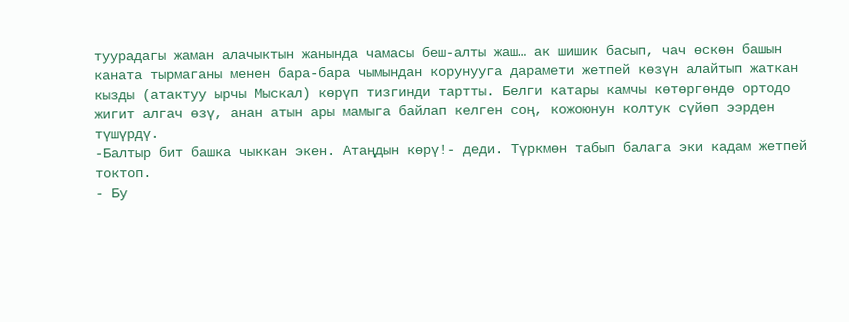туурадагы жаман алачыктын жанында чамасы беш-алты жаш… ак шишик басып, чач өскөн башын каната тырмаганы менен бара-бара чымындан корунууга дарамети жетпей көзүн алайтып жаткан кызды (атактуу ырчы Мыскал) көрүп тизгинди тартты. Белги катары камчы көтөргөндө ортодо жигит алгач өзү, анан атын ары мамыга байлап келген соң, кожоюнун колтук сүйөп ээрден түшүрдү.
-Балтыр бит башка чыккан экен. Атаңдын көрү!- деди. Түркмөн табып балага эки кадам жетпей токтоп.
- Бу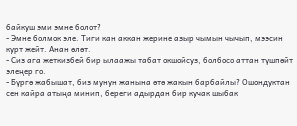байкуш эми эмне болот?
- Эмне болмок эле. Тиги кан аккан жерине азыр чымын чычып, мээсин курт жейт. Анан өлөт.
- Сиз ага жеткизбей бир ылаажы табат окшойсуз, болбосо аттан түшпөйт элеңер го.
- Бүргө жабышат, биз мунун жанына өтө жакын барбайлы? Ошондуктан сен кайра атыңа минип, береги адырдан бир кучак шыбак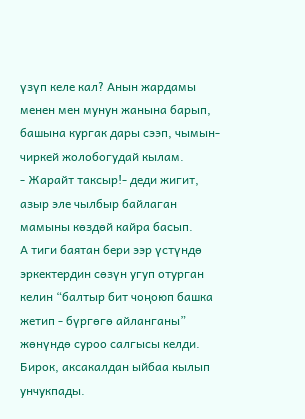үзүп келе кал? Анын жардамы менен мен мунун жанына барып, башына кургак дары сээп, чымын-чиркей жолобогудай кылам.
- Жарайт таксыр!- деди жигит, азыр эле чылбыр байлаган мамыны көздөй кайра басып.
А тиги баятан бери ээр үстүндө эркектердин сөзүн угуп отурган келин “балтыр бит чоңоюп башка жетип - бүргөгө айланганы” жөнүндө суроо салгысы келди. Бирок, аксакалдан ыйбаа кылып унчукпады.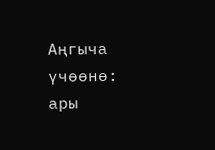Аңгыча үчөөнө: ары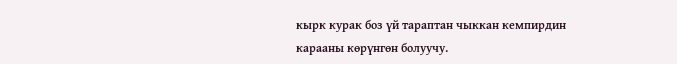кырк курак боз үй тараптан чыккан кемпирдин карааны көрүнгөн болуучу.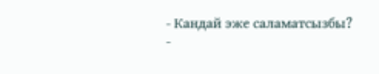- Кандай эже саламатсызбы?
-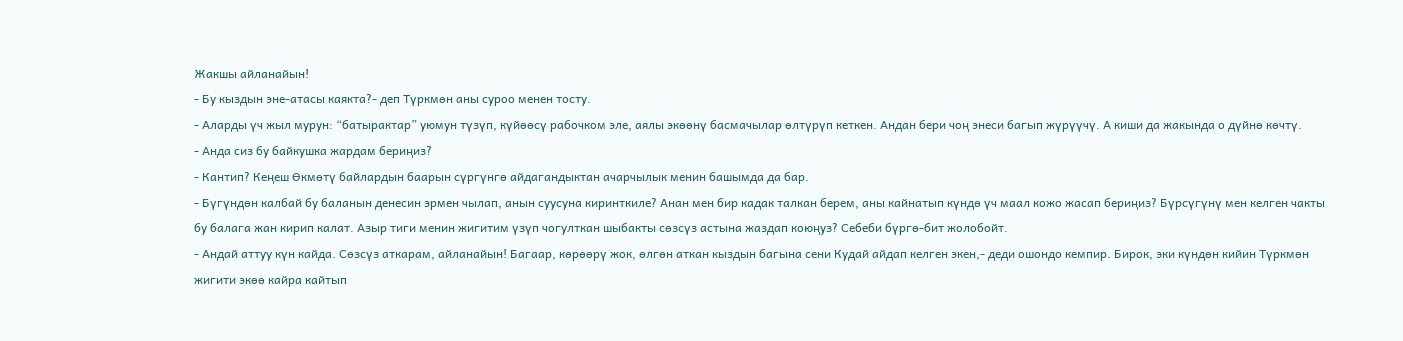Жакшы айланайын!
- Бу кыздын эне-атасы каякта?- деп Түркмөн аны суроо менен тосту.
- Аларды үч жыл мурун: “батырактар” уюмун түзүп, күйөөсү рабочком эле, аялы экөөнү басмачылар өлтүрүп кеткен. Андан бери чоң энеси багып жүрүүчү. А киши да жакында о дүйнө көчтү.
- Анда сиз бу байкушка жардам бериңиз?
- Кантип? Кеңеш Өкмөтү байлардын баарын сүргүнгө айдагандыктан ачарчылык менин башымда да бар.
- Бүгүндөн калбай бу баланын денесин эрмен чылап, анын суусуна киринткиле? Анан мен бир кадак талкан берем, аны кайнатып күндө үч маал кожо жасап бериңиз? Бүрсүгүнү мен келген чакты бу балага жан кирип калат. Азыр тиги менин жигитим үзүп чогулткан шыбакты сөзсүз астына жаздап коюңуз? Себеби бүргө-бит жолобойт.
- Андай аттуу күн кайда. Сөзсүз аткарам, айланайын! Багаар, көрөөрү жок, өлгөн аткан кыздын багына сени Кудай айдап келген экен,- деди ошондо кемпир. Бирок, эки күндөн кийин Түркмөн жигити экөө кайра кайтып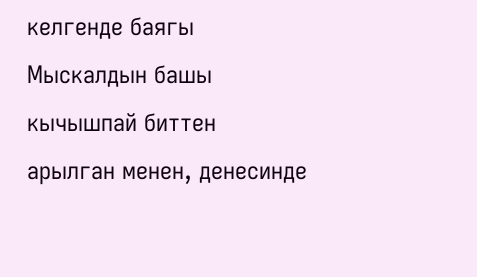келгенде баягы Мыскалдын башы кычышпай биттен арылган менен, денесинде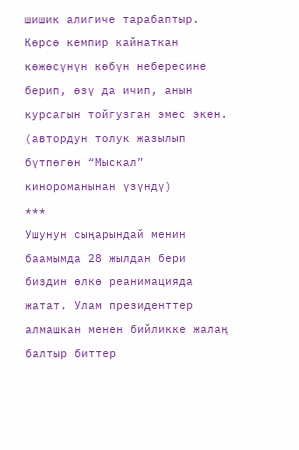шишик алигиче тарабаптыр. Көрсө кемпир кайнаткан көжөсүнүн көбүн небересине берип, өзү да ичип, анын курсагын тойгузган эмес экен.
(автордун толук жазылып бүтпөгөн “Мыскал” кинороманынан үзүндү)
***
Ушунун сыңарындай менин баамымда 28 жылдан бери биздин өлкө реанимацияда жатат. Улам президенттер алмашкан менен бийликке жалаң балтыр биттер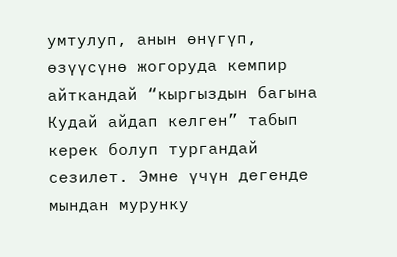умтулуп, анын өнүгүп, өзүүсүнө жогоруда кемпир айткандай “кыргыздын багына Кудай айдап келген” табып керек болуп тургандай сезилет. Эмне үчүн дегенде мындан мурунку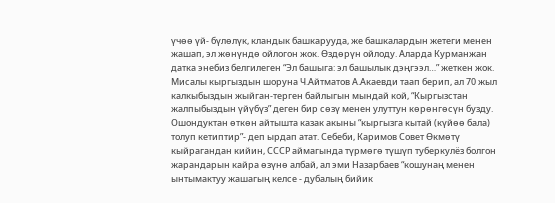үчөө үй- бүлөлүк, кландык башкарууда, же башкалардын жетеги менен жашап, эл жөнүндө ойлогон жок. Өздөрүн ойлоду. Аларда Курманжан датка энебиз белгилеген “Эл башыга: эл башылык дэңгээл…” жеткен жок. Мисалы кыргыздын шоруна Ч.Айтматов А.Акаевди таап берип, ал 70 жыл калкыбыздын жыйган-терген байлыгын мындай кой, “Кыргызстан жалпыбыздын үйүбүз” деген бир сөзү менен улуттун көрөнгөсүн бузду. Ошондуктан өткөн айтышта казак акыны “кыргызга кытай (күйөө бала) толуп кетиптир”- деп ырдап атат. Себеби, Каримов Совет Өкмөтү кыйрагандан кийин, СССР аймагында түрмөгө түшүп туберкулёз болгон жарандарын кайра өзүнө албай, ал эми Назарбаев “кошунаң менен ынтымактуу жашагың келсе - дубалың бийик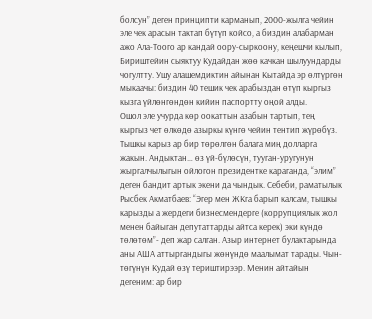болсун” деген принципти карманып, 2000-жылга чейин эле чек арасын тактап бүтүп койсо, а биздин алабарман ажо Ала-Тоого ар кандай оору-сыркоону, кеңешчи кылып, Бириштейин сыяктуу Кудайдан жөө качкан шылуундарды чогултту. Ушу алашемдиктин айынан Кытайда эр өлтүргөн мыкаачы: биздин 40 тешик чек арабыздан өтүп кыргыз кызга үйлөнгөндөн кийин паспортту оңой алды.
Ошол эле учурда көр оокаттын азабын тартып, тең кыргыз чет өлкөдө азыркы күнгө чейин тентип жүрөбүз. Тышкы карыз ар бир төрөлгөн балага миң долларга жакын. Андыктан… өз үй-бүлөсүн, тууган-уругунун жыргалчылыгын ойлогон президентке караганда, “элим” деген бандит артык экени да чындык. Себеби, раматылык Рысбек Акматбаев: “Эгер мен ЖКга барып калсам, тышкы карызды а жердеги бизнесмендерге (коррупциялык жол менен байыган депутаттарды айтса керек) эки күндө төлөтөм”- деп жар салган. Азыр интернет булактарында аны АША аттыргандыгы жөнүндө маалымат тарады. Чын- төгүнүн Кудай өзү териштирээр. Менин айтайын дегеним: ар бир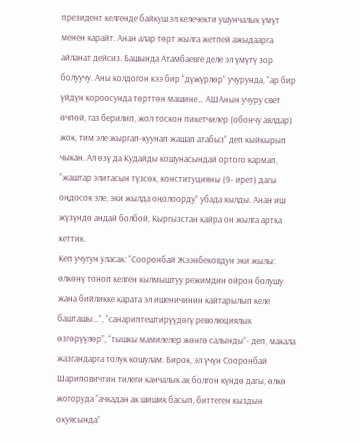президент келгенде байкуш эл келечекти ушунчалык үмүт менен карайт. Анан алар төрт жылга жетпей ажыдаарга айланат дейсиз. Башында Атамбаевге деле эл үмүтү зор болуучу. Аны колдогон кээ бир “дүжүрлөр” учурунда, “ар бир үйдүн короосунда төрттөн машине… АШАнын учуру свет өчпөй, газ берилип, жол тоскон пикетчилер (обончу аялдар) жок, тим эле жыргап-куунап жашап атабыз” деп кыйкырып чыкан. Ал өзү да Кудайды кошунасындай ортого кармап, “жаштар элитасын түзсөк, конституцияны (9- ирет) дагы оңдосок эле, эки жылда оңолоорду” убада кылды. Анан иш жүзүндө андай болбой, Кыргызстан кайра он жылга артка кеттик.
Кеп учугун уласак: “Сооронбай Жээнбековдун эки жылы: өлкөнү тоноп келген кылмыштуу режимдин ойрон болушу жана бийликке карата эл ишеничинин кайтарылып келе башташы…”, “санариптештирүүдөгү революциялык өзгөрүүлөр”, “тышкы мамилелер жөнгө салынды”- деп, макала жазгандарга толук кошулам. Бирок, эл үчүн Сооронбай Шариповичтин тилеги канчалык ак болгон күндө дагы, өлкө жогоруда “ачкадан ак шишик басып, биттеген кыздын окуясында”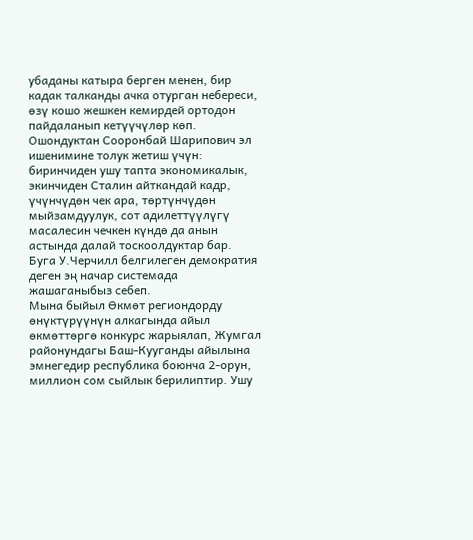убаданы катыра берген менен, бир кадак талканды ачка отурган небереси, өзү кошо жешкен кемирдей ортодон пайдаланып кетүүчүлөр көп. Ошондуктан Сооронбай Шарипович эл ишенимине толук жетиш үчүн: биринчиден ушу тапта экономикалык, экинчиден Сталин айткандай кадр, үчүнчүдөн чек ара, төртүнчүдөн мыйзамдуулук, сот адилеттүүлүгү масалесин чечкен күндө да анын астында далай тоскоолдуктар бар. Буга У.Черчилл белгилеген демократия деген эң начар системада жашаганыбыз себеп.
Мына быйыл Өкмөт региондорду өнүктүрүүнүн алкагында айыл өкмөттөргө конкурс жарыялап, Жумгал районундагы Баш-Кууганды айылына эмнегедир республика боюнча 2-орун, миллион сом сыйлык берилиптир. Ушу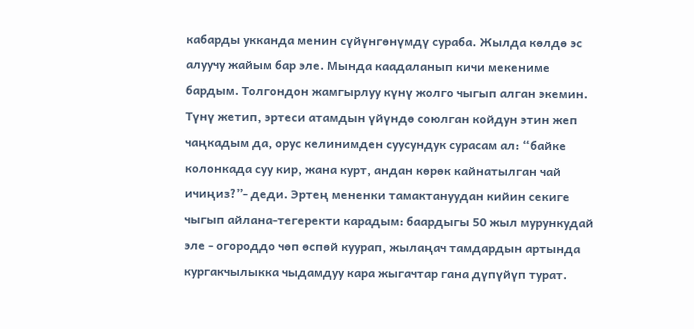кабарды укканда менин сүйүнгөнүмдү сураба. Жылда көлдө эс алуучу жайым бар эле. Мында каадаланып кичи мекениме бардым. Толгондон жамгырлуу күнү жолго чыгып алган экемин. Түнү жетип, эртеси атамдын үйүндө союлган койдун этин жеп чаңкадым да, орус келинимден суусундук сурасам ал: “байке колонкада суу кир, жана курт, андан көрөк кайнатылган чай ичиңиз?”- деди. Эртең мененки тамактануудан кийин секиге чыгып айлана-тегеректи карадым: баардыгы 50 жыл мурункудай эле - огороддо чөп өспөй куурап, жылаңач тамдардын артында кургакчылыкка чыдамдуу кара жыгачтар гана дүпүйүп турат.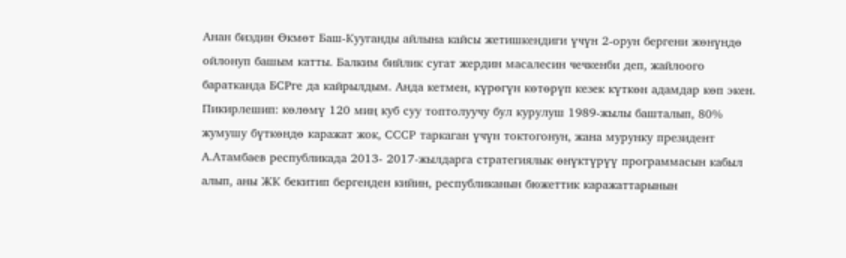Анан биздин Өкмөт Баш-Кууганды айлына кайсы жетишкендиги үчүн 2-орун бергени жөнүндө ойлонуп башым катты. Балким бийлик сугат жердин масалесин чечкенби деп, жайлоого баратканда БСРге да кайрылдым. Анда кетмен, күрөгүн көтөрүп кезек күткөн адамдар көп экен. Пикирлешип: көлөмү 120 миң куб суу топтолуучу бул курулуш 1989-жылы башталып, 80% жумушу бүткөндө каражат жок, СССР таркаган үчүн токтогонун, жана мурунку президент А.Атамбаев республикада 2013- 2017-жылдарга стратегиялык өнүктүрүү программасын кабыл алып, аны ЖК бекитип бергенден кийин, республиканын бюжеттик каражаттарынын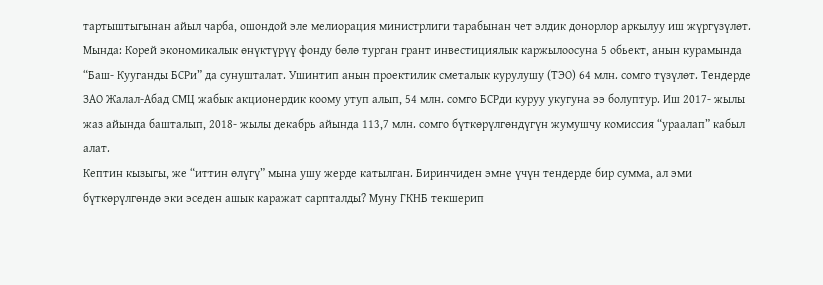тартыштыгынан айыл чарба, ошондой эле мелиорация министрлиги тарабынан чет элдик донорлор аркылуу иш жүргүзүлөт. Мында: Корей экономикалык өнүктүрүү фонду бөлө турган грант инвестициялык каржылоосуна 5 обьект, анын курамында “Баш- Кууганды БСРи” да сунушталат. Ушинтип анын проектилик сметалык курулушу (ТЭО) 64 млн. сомго түзүлөт. Тендерде ЗАО Жалал-Абад СМЦ жабык акционердик коому утуп алып, 54 млн. сомго БСРди куруу укугуна ээ болуптур. Иш 2017- жылы жаз айында башталып, 2018- жылы декабрь айында 113,7 млн. сомго бүткөрүлгөндүгүн жумушчу комиссия “ураалап” кабыл алат.
Кептин кызыгы, же “иттин өлүгү” мына ушу жерде катылган. Биринчиден эмне үчүн тендерде бир сумма, ал эми бүткөрүлгөндө эки эседен ашык каражат сарпталды? Муну ГКНБ текшерип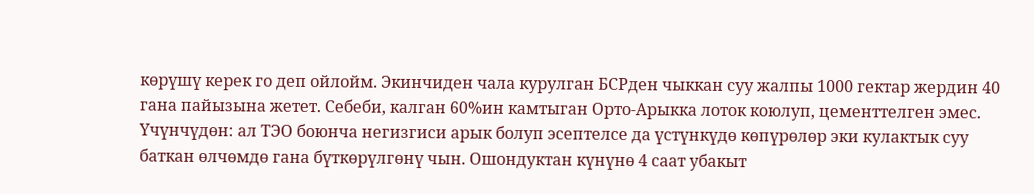көрүшү керек го деп ойлойм. Экинчиден чала курулган БСРден чыккан суу жалпы 1000 гектар жердин 40 гана пайызына жетет. Себеби, калган 60%ин камтыган Орто-Арыкка лоток коюлуп, цементтелген эмес. Үчүнчүдөн: ал ТЭО боюнча негизгиси арык болуп эсептелсе да үстүнкүдө көпүрөлөр эки кулактык суу баткан өлчөмдө гана бүткөрүлгөнү чын. Ошондуктан күнүнө 4 саат убакыт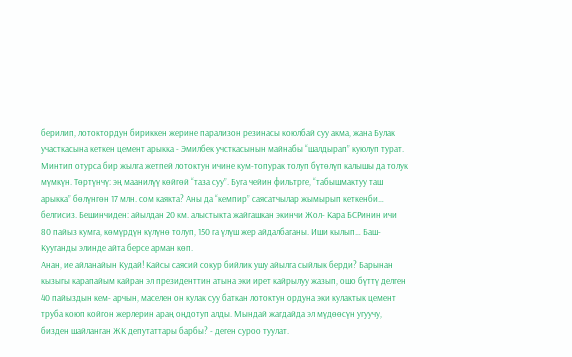берилип, лотоктордун бириккен жерине парализон резинасы коюлбай суу акма, жана Булак участкасына кеткен цемент арыкка - Эмилбек учсткасынын майнабы “шалдырап” куюлуп турат. Минтип отурса бир жылга жетпей лотоктун ичине кум-топурак толуп бүтөлүп калышы да толук мүмкүн. Төртүнчү: эң маанилүү көйгөй “таза суу”. Буга чейин фильтрге, “табышмактуу таш арыкка” бөлүнгөн 17 млн. сом каякта? Аны да “кемпир” саясатчылар жымырып кеткенби… белгисиз. Бешинчиден: айылдан 20 км. алыстыкта жайгашкан экинчи Жол- Кара БСРинин ичи 80 пайыз кумга, көмүрдүн күлүнө толуп, 150 га үлүш жер айдалбаганы. Иши кылып… Баш- Кууганды элинде айта берсе арман көп.
Анан, ие айланайын Кудай! Кайсы саясий сокур бийлик ушу айылга сыйлык берди? Барынан кызыгы карапайым кайран эл президенттин атына эки ирет кайрылуу жазып, ошо бүттү делген 40 пайыздын кем- арчын, маселен он кулак суу баткан лотоктун ордуна эки кулактык цемент труба коюп койгон жерлерин араң оңдотуп алды. Мындай жагдайда эл мүдөөсүн угуучу, бизден шайланган ЖК депутаттары барбы? - деген суроо туулат.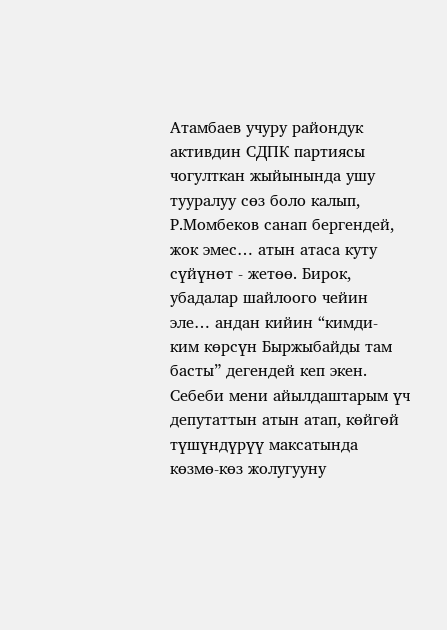Атамбаев учуру райондук активдин СДПК партиясы чогулткан жыйынында ушу тууралуу сөз боло калып, Р.Момбеков санап бергендей, жок эмес… атын атаса куту сүйүнөт - жетөө. Бирок, убадалар шайлоого чейин эле… андан кийин “кимди- ким көрсүн Быржыбайды там басты” дегендей кеп экен. Себеби мени айылдаштарым үч депутаттын атын атап, көйгөй түшүндүрүү максатында көзмө-көз жолугууну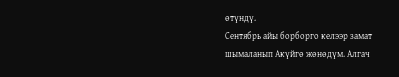өтүндү.
Сентябрь айы борборго келээр замат шымаланып Акүйгө жөнөдүм. Алгач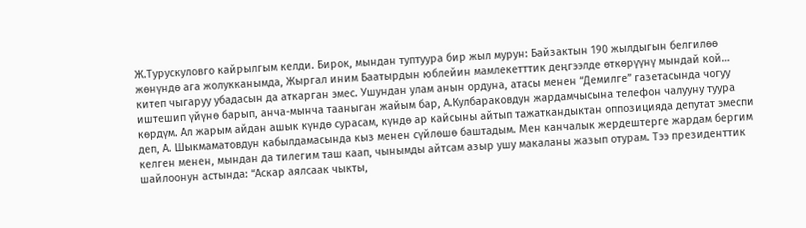Ж.Турускуловго кайрылгым келди. Бирок, мындан туптуура бир жыл мурун: Байзактын 190 жылдыгын белгилөө жөнүндө ага жолукканымда, Жыргал иним Баатырдын юблейин мамлекетттик деңгээлде өткөрүүнү мындай кой… китеп чыгаруу убадасын да аткарган эмес. Ушундан улам анын ордуна, атасы менен “Демилге” газетасында чогуу иштешип үйүнө барып, анча-мынча тааныган жайым бар, А.Кулбараковдун жардамчысына телефон чалууну туура көрдүм. Ал жарым айдан ашык күндө сурасам, күндө ар кайсыны айтып тажаткандыктан оппозицияда депутат эмеспи деп, А. Шыкмаматовдун кабылдамасында кыз менен сүйлөшө баштадым. Мен канчалык жердештерге жардам бергим келген менен, мындан да тилегим таш каап, чынымды айтсам азыр ушу макаланы жазып отурам. Тээ президенттик шайлоонун астында: “Аскар аялсаак чыкты,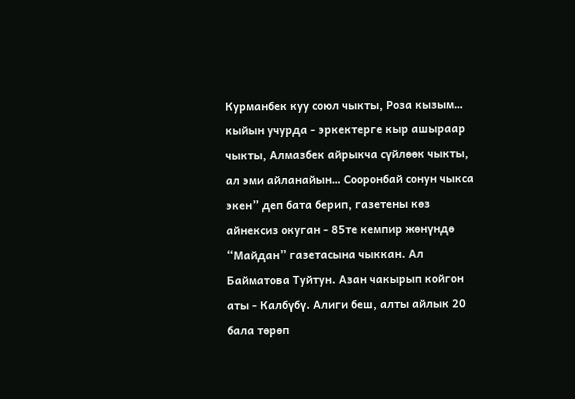Курманбек куу союл чыкты, Роза кызым… кыйын учурда - эркектерге кыр ашыраар чыкты, Алмазбек айрыкча сүйлөөк чыкты, ал эми айланайын… Сооронбай сонун чыкса экен” деп бата берип, газетены көз айнексиз окуган - 85те кемпир жөнүндө “Майдан” газетасына чыккан. Ал Байматова Туйтун. Азан чакырып койгон аты - Калбүбү. Алиги беш, алты айлык 20 бала төрөп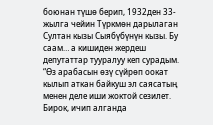боюнан түшө берип, 1932ден 33-жылга чейин Түркмөн дарылаган Султан кызы Сыябүбүнүн кызы. Бу саам… а кишиден жердеш депутаттар тууралуу кеп сурадым. “Өз арабасын өзү сүйрөп оокат кылып аткан байкуш эл саясатың менен деле иши жоктой сезилет. Бирок, ичип алганда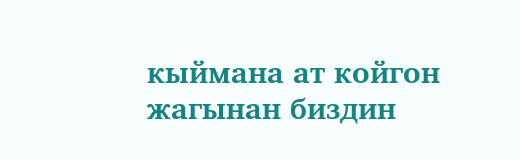кыймана ат койгон жагынан биздин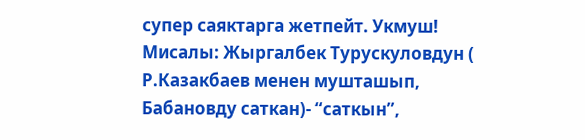супер саяктарга жетпейт. Укмуш! Мисалы: Жыргалбек Турускуловдун ( Р.Казакбаев менен мушташып, Бабановду саткан)- “саткын”,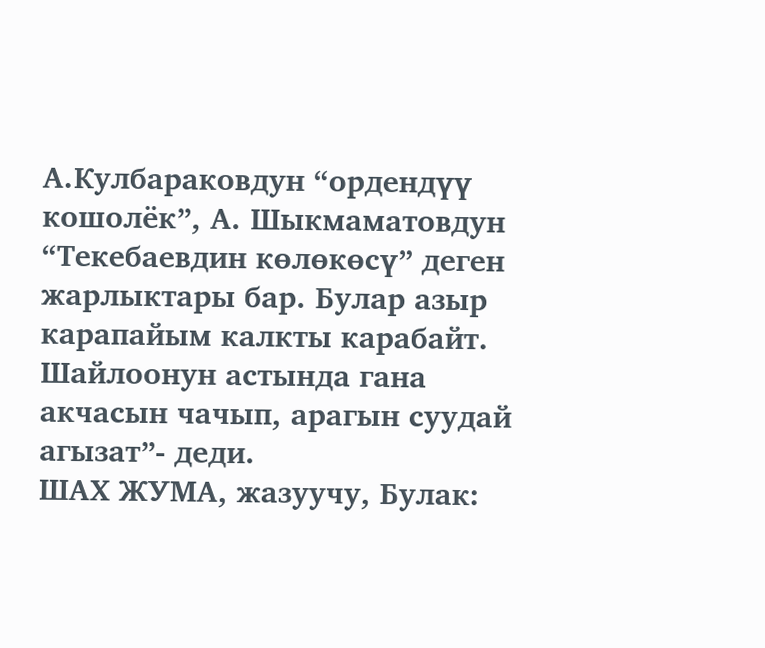А.Кулбараковдун “ордендүү кошолёк”, А. Шыкмаматовдун “Текебаевдин көлөкөсү” деген жарлыктары бар. Булар азыр карапайым калкты карабайт. Шайлоонун астында гана акчасын чачып, арагын суудай агызат”- деди.
ШАХ ЖУМА, жазуучу, Булак: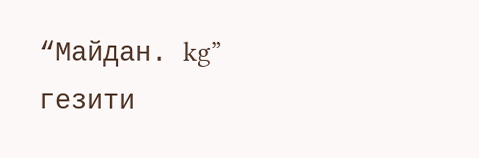“Майдан. kg” гезити